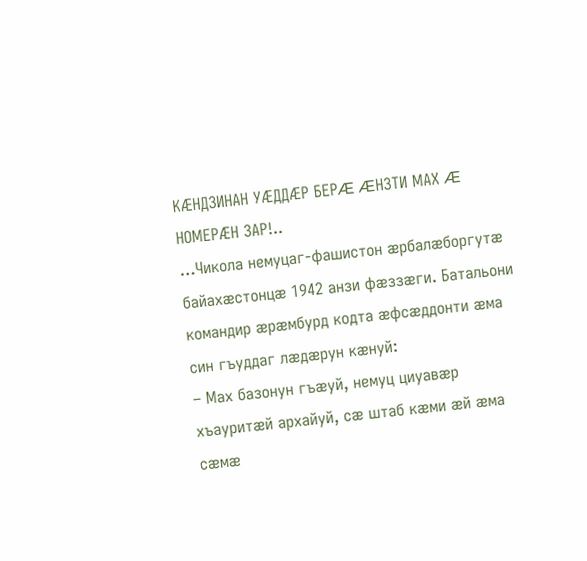КÆНДЗИНАН УÆДДÆР БЕРÆ ÆНЗТИ МАХ Æ НОМЕРÆН ЗАР!..
…Чикола немуцаг-фашистон æрбалæборгутæ байахæстонцæ 1942 анзи фæззæги. Батальони командир æрæмбурд кодта æфсæддонти æма син гъуддаг лæдæрун кæнуй:
– Мах базонун гъæуй, немуц циуавæр хъауритæй архайуй, сæ штаб кæми æй æма сæмæ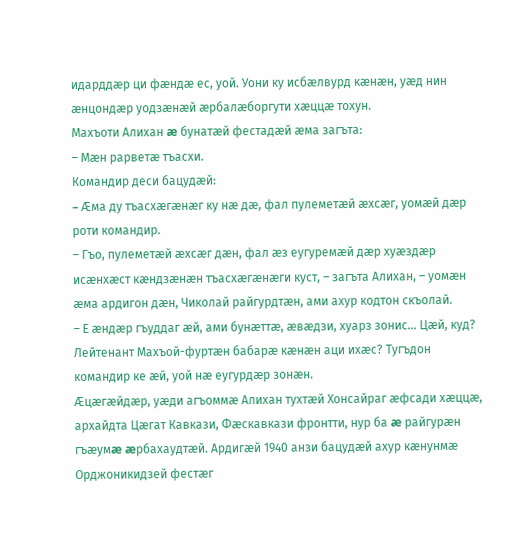идарддæр ци фæндæ ес, уой. Уони ку исбæлвурд кæнæн, уæд нин æнцондæр уодзæнæй æрбалæборгути хæццæ тохун.
Махъоти Алихан æ бунатæй фестадæй æма загъта:
– Мæн рарветæ тъасхи.
Командир деси бацудæй:
– Æма ду тъасхæгæнæг ку нæ дæ, фал пулеметæй æхсæг, уомæй дæр роти командир.
– Гъо, пулеметæй æхсæг дæн, фал æз еугуремæй дæр хуæздæр исæнхæст кæндзæнæн тъасхæгæнæги куст, – загъта Алихан, – уомæн æма ардигон дæн, Чиколай райгурдтæн, ами ахур кодтон скъолай.
– Е æндæр гъуддаг æй, ами бунæттæ, æвæдзи, хуарз зонис… Цæй, куд? Лейтенант Махъой-фуртæн бабарæ кæнæн аци ихæс? Тугъдон командир ке æй, уой нæ еугурдæр зонæн.
Æцæгæйдæр, уæди агъоммæ Алихан тухтæй Хонсайраг æфсади хæццæ, архайдта Цæгат Кавкази, Фæскавкази фронтти, нур ба æ райгурæн гъæумæ æрбахаудтæй. Ардигæй 1940 анзи бацудæй ахур кæнунмæ Орджоникидзей фестæг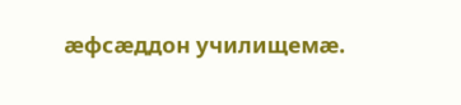æфсæддон училищемæ.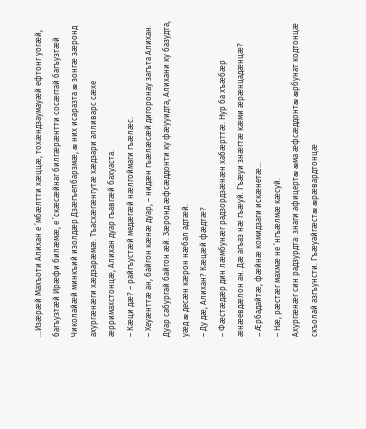…Изæрæй Махъоти Алихан е ’мбæлтти хæццæ, тохæндзаумауæй ефтонг уогæй, багъузтæй Ирæфи билæмæ, е ’скæсæйнаг билгæрæнтти сосæггай багъузтæй Чиколайæй минкъий изолдæр Дзæгъепбарзмæ, æ них исаразта æ зонгæ зæронд ахургæнæги хæдзарæмæ. Тъасхæгæнгутæ хæдзари алливарс сæхе æрримахстонцæ, Алихан дуар гъавгæй бахуаста.
– Кæци дæ? – райгъустæй медæгæй нæлгоймаги гъæлæс.
– Хеуæнттæ ан, байгон кæнæ дуар, – нидæн гъæлæсæй дигоронау загъта Алихан. Дуар сабургай байгон æй. Зæронд æфсæддонти ку фæууидта, Алихани ку базудта, уæд æ десæн кæрон нæбал адтæй.
– Ду дæ, Алихан? Кæцæй фæдтæ?
– Фæстæдæр дин лæмбунæг радзордзæнæн хабæрттæ. Нур ба хъæбæр æнæевдæлон ан. Дæ агъаз нæ гъæуй. Гъæуи знæгтæ кæми æрæнцадæнцæ?
– Æрбадайтæ, фæйнæ комидзаги искæнетæ…
– Нæ, рæстæг махмæ не ’нгъæлмæ кæсуй.
Ахургæнæг син радзурдта: знаги афицертæ æма æфсæддонтæ æрбунат кодтонцæ скъолай азгъунсти. Гъæуайгæстæ æрæвардтонцæ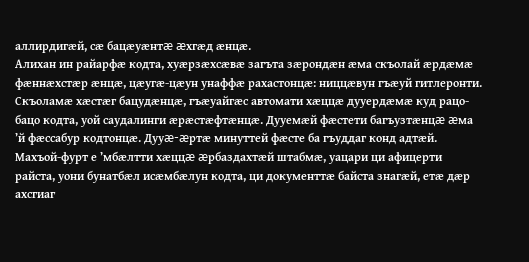аллирдигæй, сæ бацæуæнтæ æхгæд æнцæ.
Алихан ин райарфæ кодта, хуæрзæхсæвæ загъта зæрондæн æма скъолай æрдæмæ фæннæхстæр æнцæ, цæугæ-цæун унаффæ рахастонцæ: ниццæвун гъæуй гитлеронти. Скъоламæ хæстæг бацудæнцæ, гъæуайгæс автомати хæццæ дууердæмæ куд рацо-бацо кодта, уой саудалинги æрæстæфтæнцæ. Дууемæй фæстети багъузтæнцæ æма ’й фæссабур кодтонцæ. Дууæ-æртæ минуттей фæсте ба гъуддаг конд адтæй. Махъой-фурт е ’мбæлтти хæццæ æрбаздахтæй штабмæ, уацари ци афицерти райста, уони бунатбæл исæмбæлун кодта, ци документтæ байста знагæй, етæ дæр ахсгиаг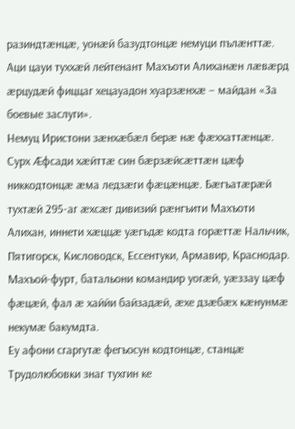разиндтæнцæ, уонæй базудтонцæ немуци пълæнттæ. Аци цауи туххæй лейтенант Махъоти Алиханæн лæвæрд æрцудæй фиццаг хецауадон хуарзæнхæ – майдан «За боевые заслуги».
Немуц Иристони зæнхæбæл берæ нæ фæххаттæнцæ. Сурх Æфсади хæйттæ син бæрзæйсæттæн цæф никкодтонцæ æма ледзæги фæцæнцæ. Бæгъатæрæй тухтæй 295-аг æхсæг дивизий рæнгъити Махъоти Алихан, иннети хæццæ уæгъдæ кодта горæттæ Нальчик, Пятигорск, Кисловодск, Ессентуки, Армавир, Краснодар. Махъой-фурт, батальони командир уогæй, уæззау цæф фæцæй, фал æ хаййи байзадæй, æхе дзæбæх кæнунмæ некумæ бакумдта.
Еу афони сгаргутæ фегъосун кодтонцæ, станцæ Трудолюбовки знаг тухгин ке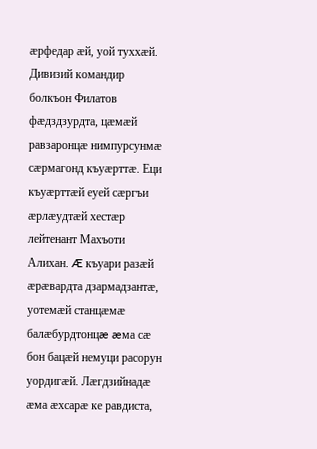æрфедар æй, уой туххæй.
Дивизий командир болкъон Филатов фæдздзурдта, цæмæй равзаронцæ нимпурсунмæ сæрмагонд къуæрттæ. Еци къуæрттæй еуей сæргъи æрлæудтæй хестæр лейтенант Махъоти Алихан. Æ къуари разæй æрæвардта дзармадзантæ, уотемæй станцæмæ балæбурдтонцæ æма сæ бон бацæй немуци расорун уордигæй. Лæгдзийнадæ æма æхсарæ ке равдиста,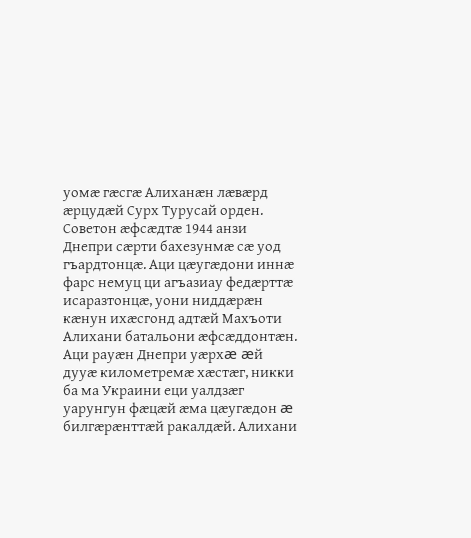уомæ гæсгæ Алиханæн лæвæрд æрцудæй Сурх Турусай орден.
Советон æфсæдтæ 1944 анзи Днепри сæрти бахезунмæ сæ уод гъардтонцæ. Аци цæугæдони иннæ фарс немуц ци агъазиау федæрттæ исаразтонцæ, уони ниддæрæн кæнун ихæсгонд адтæй Махъоти Алихани батальони æфсæддонтæн. Аци рауæн Днепри уæрхæ æй дууæ километремæ хæстæг, никки ба ма Украини еци уалдзæг уарунгун фæцæй æма цæугæдон æ билгæрæнттæй ракалдæй. Алихани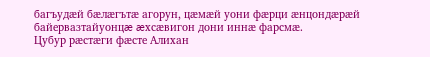багъудæй бæлæгътæ агорун, цæмæй уони фæрци æнцондæрæй байервазтайуонцæ æхсæвигон дони иннæ фарсмæ.
Цубур рæстæги фæсте Алихан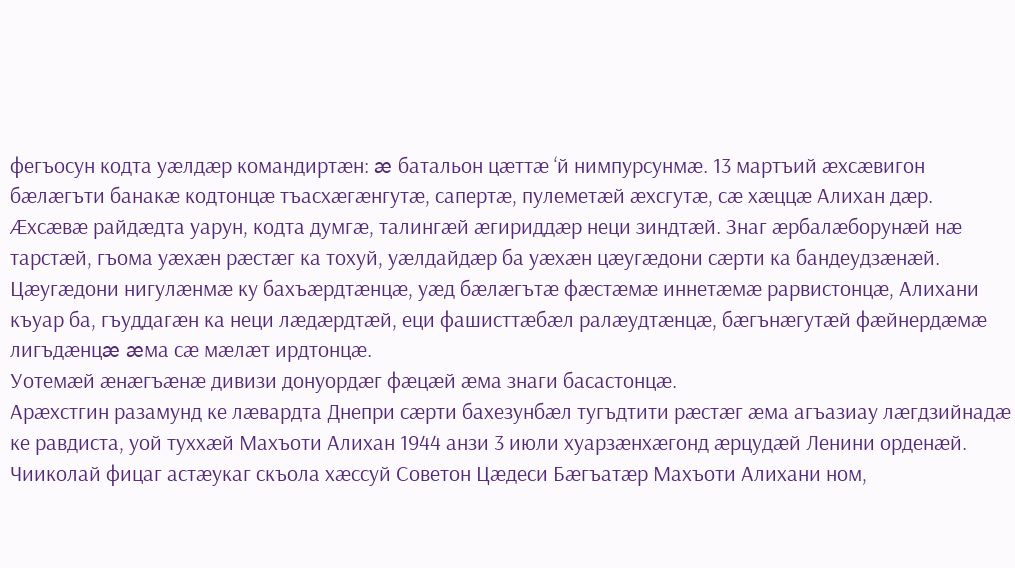фегъосун кодта уæлдæр командиртæн: æ батальон цæттæ ‘й нимпурсунмæ. 13 мартъий æхсæвигон бæлæгъти банакæ кодтонцæ тъасхæгæнгутæ, сапертæ, пулеметæй æхсгутæ, сæ хæццæ Алихан дæр. Æхсæвæ райдæдта уарун, кодта думгæ, талингæй æгириддæр неци зиндтæй. Знаг æрбалæборунæй нæ тарстæй, гъома уæхæн рæстæг ка тохуй, уæлдайдæр ба уæхæн цæугæдони сæрти ка бандеудзæнæй. Цæугæдони нигулæнмæ ку бахъæрдтæнцæ, уæд бæлæгътæ фæстæмæ иннетæмæ рарвистонцæ, Алихани къуар ба, гъуддагæн ка неци лæдæрдтæй, еци фашисттæбæл ралæудтæнцæ, бæгънæгутæй фæйнердæмæ лигъдæнцæ æма сæ мæлæт ирдтонцæ.
Уотемæй æнæгъæнæ дивизи донуордæг фæцæй æма знаги басастонцæ.
Арæхстгин разамунд ке лæвардта Днепри сæрти бахезунбæл тугъдтити рæстæг æма агъазиау лæгдзийнадæ ке равдиста, уой туххæй Махъоти Алихан 1944 анзи 3 июли хуарзæнхæгонд æрцудæй Ленини орденæй.
Чииколай фицаг астæукаг скъола хæссуй Советон Цæдеси Бæгъатæр Махъоти Алихани ном,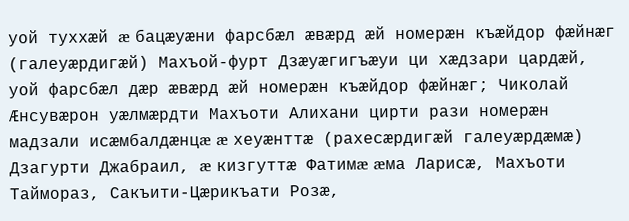уой туххæй æ бацæуæни фарсбæл æвæрд æй номерæн къæйдор фæйнæг (галеуæрдигæй) Махъой-фурт Дзæуæгигъæуи ци хæдзари цардæй, уой фарсбæл дæр æвæрд æй номерæн къæйдор фæйнæг; Чиколай Æнсувæрон уæлмæрдти Махъоти Алихани цирти рази номерæн мадзали исæмбалдæнцæ æ хеуæнттæ (рахесæрдигæй галеуæрдæмæ) Дзагурти Джабраил, æ кизгуттæ Фатимæ æма Ларисæ, Махъоти Таймораз, Сакъити-Цæрикъати Розæ,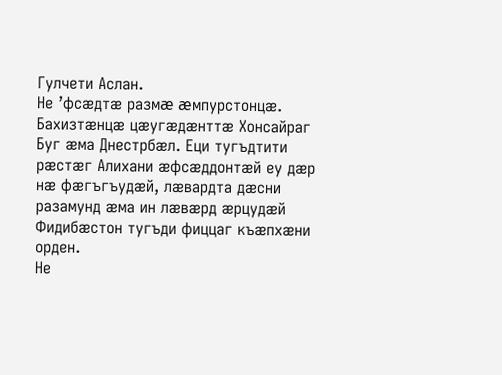Гулчети Аслан.
Не ’фсæдтæ размæ æмпурстонцæ. Бахизтæнцæ цæугæдæнттæ Хонсайраг Буг æма Днестрбæл. Еци тугъдтити рæстæг Алихани æфсæддонтæй еу дæр нæ фæгъгъудæй, лæвардта дæсни разамунд æма ин лæвæрд æрцудæй Фидибæстон тугъди фиццаг къæпхæни орден.
Не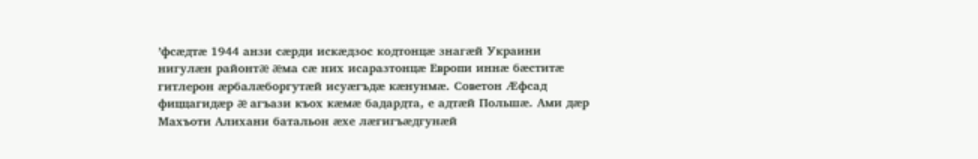’фсæдтæ 1944 анзи сæрди искæдзос кодтонцæ знагæй Украини нигулæн районтæ æма сæ них исаразтонцæ Европи иннæ бæститæ гитлерон æрбалæборгутæй исуæгъдæ кæнунмæ. Советон Æфсад фиццагидæр æ агъази къох кæмæ бадардта, е адтæй Польшæ. Ами дæр Махъоти Алихани батальон æхе лæгигъæдгунæй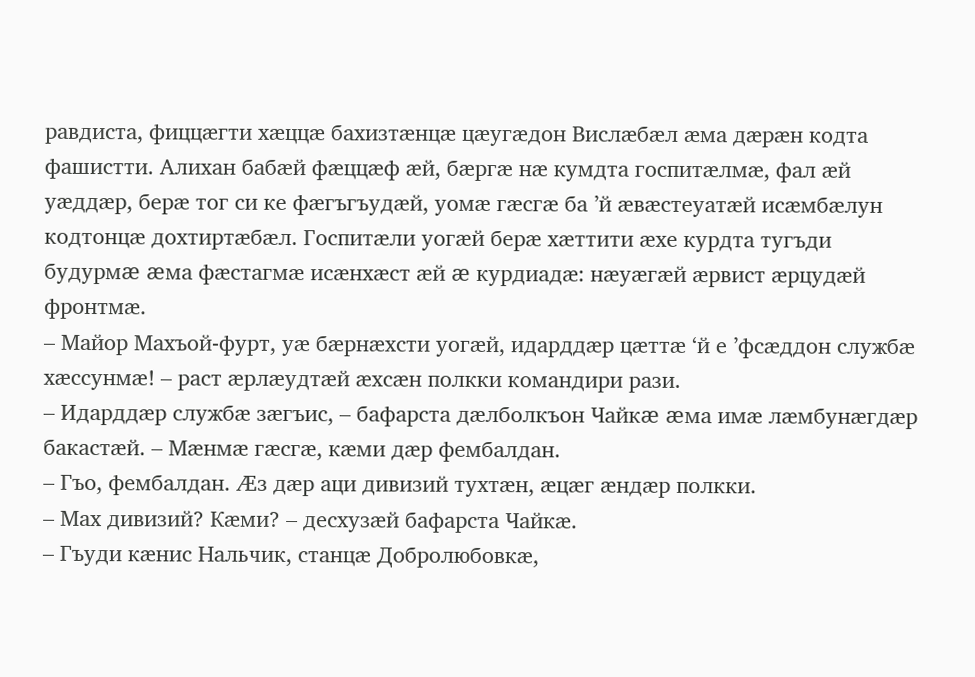равдиста, фиццæгти хæццæ бахизтæнцæ цæугæдон Вислæбæл æма дæрæн кодта фашистти. Алихан бабæй фæццæф æй, бæргæ нæ кумдта госпитæлмæ, фал æй уæддæр, берæ тог си ке фæгъгъудæй, уомæ гæсгæ ба ’й æвæстеуатæй исæмбæлун кодтонцæ дохтиртæбæл. Госпитæли уогæй берæ хæттити æхе курдта тугъди будурмæ æма фæстагмæ исæнхæст æй æ курдиадæ: нæуæгæй æрвист æрцудæй фронтмæ.
– Майор Махъой-фурт, уæ бæрнæхсти уогæй, идарддæр цæттæ ‘й е ’фсæддон службæ хæссунмæ! – раст æрлæудтæй æхсæн полкки командири рази.
– Идарддæр службæ зæгъис, – бафарста дæлболкъон Чайкæ æма имæ лæмбунæгдæр бакастæй. – Мæнмæ гæсгæ, кæми дæр фембалдан.
– Гъо, фембалдан. Æз дæр аци дивизий тухтæн, æцæг æндæр полкки.
– Мах дивизий? Кæми? – десхузæй бафарста Чайкæ.
– Гъуди кæнис Нальчик, станцæ Добролюбовкæ,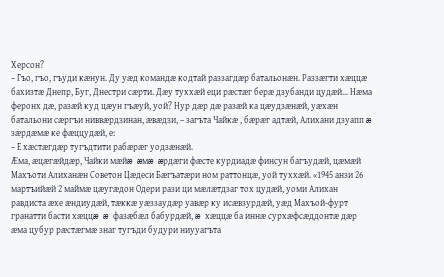Херсон?
– Гъо, гъо, гъуди кæнун. Ду уæд командæ кодтай раззагдæр батальонæн. Раззæгти хæццæ бахизтæ Днепр, Буг, Днестри сæрти. Дæу туххæй еци рæстæг берæ дзубанди цудæй… Нæма феронх дæ, разæй куд цæун гъæуй, уой? Нур дæр дæ разæй ка цæудзæнæй, уæхæн батальони сæргъи ниввæрдзинан, æвæдзи, – загъта Чайкæ , бæрæг адтæй, Алихани дзуапп æ зæрдæмæ ке фæццудæй, е:
– Е хæстæгдæр тугъдтити рабæрæг уодзæнæй.
Æма, æцæгæйдæр, Чайки мæйæ æмæ æрдæги фæсте курдиадæ финсун багъудæй, цæмæй Махъоти Алиханæн Советон Цæдеси Бæгъатæри ном раттонцæ, уой туххæй. «1945 анзи 26 мартъийæй 2 маймæ цæугæдон Одери рази ци мæлæтдзаг тох цудæй, уоми Алихан равдиста æхе æндиудæй, тæккæ уæззаудæр уавæр ку исæвзурдæй, уæд Махъой-фурт гранатти басти хæццæ æ фазæбæл бабурдæй, æ хæццæ ба иннæ сурхæфсæддонтæ дæр æма цубур рæстæгмæ знаг тугъди будури ниууагъта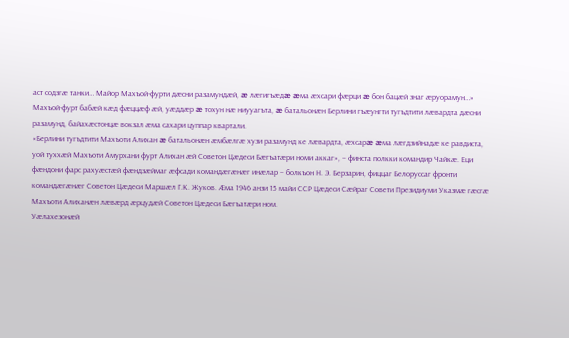аст содзгæ танки… Майор Махъой-фурти дæсни разамундæй, æ лæгигъæдæ æма æхсари фæрци æ бон бацæй знаг æруорамун…»
Махъой-фурт бабæй кæд фæццæф æй, уæддæр æ тохун нæ ниууагъта, æ батальонæн Берлини гъæунгти тугъдтити лæвардта дæсни разамунд, байахæстонцæ вокзал æма сахари цуппар квартали.
«Берлини тугъдтити Махъоти Алихан æ батальонæн æмбæлгæ хузи разамунд ке лæвардта, æхсарæ æма лæгдзийнадæ ке равдиста, уой туххæй Махъоти Амурхани фурт Алихан æй Советон Цæдеси Бæгъатæри номи аккаг», – финста полкки командир Чайкæ. Еци фæндони фарс рахуæстæй фæндзæймаг æфсади командæгæнæг инæлар – болкъон Н. Э. Берзарин, фиццаг Белоруссаг фронти командæгæнæг Советон Цæдеси Маршæл Г.К. Жуков. Æма 1946 анзи 15 майи ССР Цæдеси Сæйраг Совети Президиуми Указмæ гæсгæ Махъоти Алиханæн лæвæрд æрцудæй Советон Цæдеси Бæгъатæри ном.
Уæлахезонæй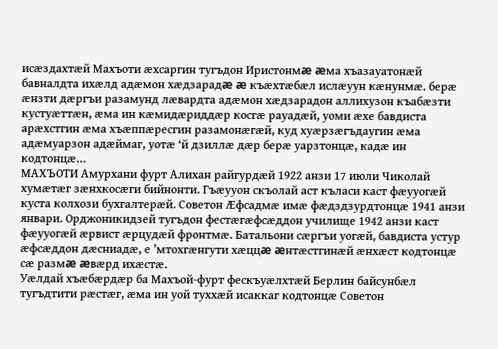исæздахтæй Махъоти æхсаргин тугъдон Иристонмæ æма хъазауатонæй бавналдта ихæлд адæмон хæдзарадæ æ къæхтæбæл ислæуун кæнунмæ. берæ æнзти дæргъи разамунд лæвардта адæмон хæдзарадон аллихузон къабæзти кустуæттæн, æма ин кæмидæриддæр косгæ рауадæй, уоми æхе бавдиста арæхстгин æма хъæппæресгин разамонæгæй, куд хуæрзæгъдаугин æма адæмуарзон адæймаг, уотæ ‘й дзиллæ дæр берæ уарзтонцæ, кадæ ин кодтонцæ…
МАХЪОТИ Амурхани фурт Алихан райгурдæй 1922 анзи 17 июли Чиколай хумæтæг зæнхкосæги бийнонти. Гъæууон скъолай аст къласи каст фæууогæй куста колхози бухгалтерæй. Советон Æфсадмæ имæ фæдздзурдтонцæ 1941 анзи январи. Орджоникидзей тугъдон фестæгæфсæддон училище 1942 анзи каст фæууогæй æрвист æрцудæй фронтмæ. Батальони сæргъи уогæй, бавдиста устур æфсæддон дæсниадæ, е ’мтохгæнгути хæццæ æнтæстгинæй æнхæст кодтонцæ сæ размæ æвæрд ихæстæ.
Уæлдай хъæбæрдæр ба Махъой-фурт фескъуæлхтæй Берлин байсунбæл тугъдтити рæстæг, æма ин уой туххæй исаккаг кодтонцæ Советон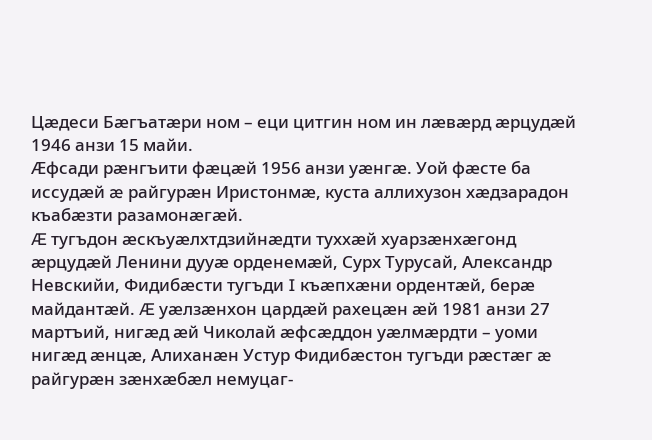Цæдеси Бæгъатæри ном – еци цитгин ном ин лæвæрд æрцудæй 1946 анзи 15 майи.
Æфсади рæнгъити фæцæй 1956 анзи уæнгæ. Уой фæсте ба иссудæй æ райгурæн Иристонмæ, куста аллихузон хæдзарадон къабæзти разамонæгæй.
Æ тугъдон æскъуæлхтдзийнæдти туххæй хуарзæнхæгонд æрцудæй Ленини дууæ орденемæй, Сурх Турусай, Александр Невскийи, Фидибæсти тугъди I къæпхæни ордентæй, берæ майдантæй. Æ уæлзæнхон цардæй рахецæн æй 1981 анзи 27 мартъий, нигæд æй Чиколай æфсæддон уæлмæрдти – уоми нигæд æнцæ, Алиханæн Устур Фидибæстон тугъди рæстæг æ райгурæн зæнхæбæл немуцаг-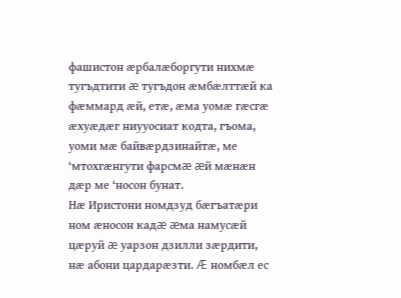фашистон æрбалæборгути нихмæ тугъдтити æ тугъдон æмбæлттæй ка фæммард æй, етæ, æма уомæ гæсгæ æхуæдæг ниууосиат кодта, гъома, уоми мæ байвæрдзинайтæ, ме ‘мтохгæнгути фарсмæ æй мæнæн дæр ме ‘носон бунат.
Нæ Иристони номдзуд бæгъатæри ном æносон кадæ æма намусæй цæруй æ уарзон дзилли зæрдити, нæ абони цардарæзти. Æ номбæл ес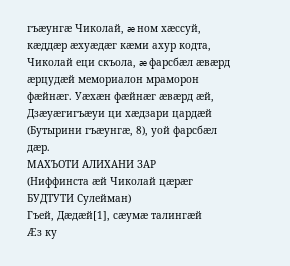гъæунгæ Чиколай, æ ном хæссуй, кæддæр æхуæдæг кæми ахур кодта, Чиколай еци скъола, æ фарсбæл æвæрд æрцудæй мемориалон мраморон фæйнæг. Уæхæн фæйнæг æвæрд æй, Дзæуæгигъæуи ци хæдзари цардæй (Бутырини гъæунгæ, 8), уой фарсбæл дæр.
МАХЪОТИ АЛИХАНИ ЗАР
(Ниффинста æй Чиколай цæрæг БУДТУТИ Сулейман)
Гъей, Дæдæй[1], сæумæ талингæй
Æз ку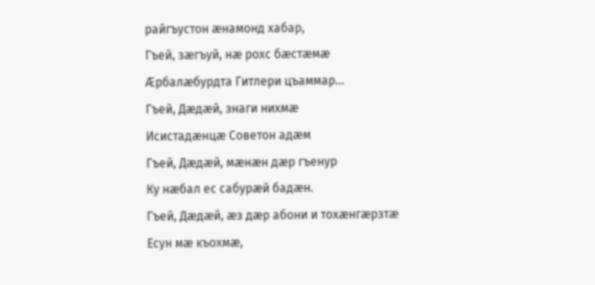райгъустон æнамонд хабар,
Гъей, зæгъуй, нæ рохс бæстæмæ
Æрбалæбурдта Гитлери цъаммар…
Гъей, Дæдæй, знаги нихмæ
Исистадæнцæ Советон адæм
Гъей, Дæдæй, мæнæн дæр гъенур
Ку нæбал ес сабурæй бадæн.
Гъей, Дæдæй, æз дæр абони и тохæнгæрзтæ
Есун мæ къохмæ,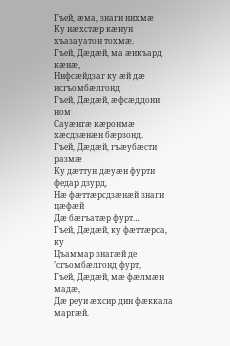Гъей, æма, знаги нихмæ
Ку нæхстæр кæнун хъазауатон тохмæ.
Гъей, Дæдæй, ма æнкъард кæнæ,
Нифсæйдзаг ку æй дæ исгъомбæлгонд
Гъей, Дæдæй, æфсæддони ном
Сауæнгæ кæронмæ хæсдзæнæн бæрзонд.
Гъей, Дæдæй, гъæубæсти размæ
Ку дæттун дæуæн фурти федар дзурд,
Нæ фæттæрсдзæнæй знаги цæфæй
Дæ бæгъатæр фурт…
Гъей, Дæдæй, ку фæттæрса, ку
Цъаммар знагæй де ’сгъомбæлгонд фурт,
Гъей, Дæдæй, мæ фæлмæн мадæ,
Дæ реуи æхсир дин фæккала маргæй.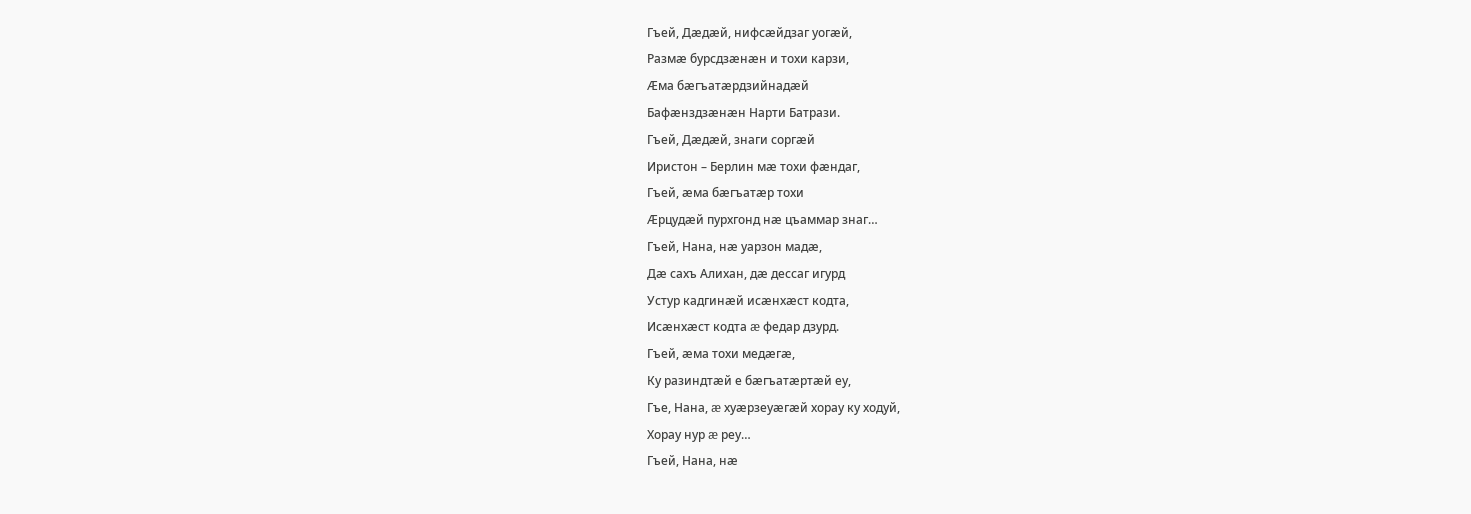Гъей, Дæдæй, нифсæйдзаг уогæй,
Размæ бурсдзæнæн и тохи карзи,
Æма бæгъатæрдзийнадæй
Бафæнздзæнæн Нарти Батрази.
Гъей, Дæдæй, знаги соргæй
Иристон – Берлин мæ тохи фæндаг,
Гъей, æма бæгъатæр тохи
Æрцудæй пурхгонд нæ цъаммар знаг…
Гъей, Нана, нæ уарзон мадæ,
Дæ сахъ Алихан, дæ дессаг игурд
Устур кадгинæй исæнхæст кодта,
Исæнхæст кодта æ федар дзурд.
Гъей, æма тохи медæгæ,
Ку разиндтæй е бæгъатæртæй еу,
Гъе, Нана, æ хуæрзеуæгæй хорау ку ходуй,
Хорау нур æ реу…
Гъей, Нана, нæ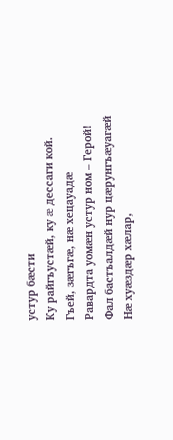устур бæсти
Ку райгъустæй, ку æ дессаги кой.
Гъей, зæгъгæ, нæ хецауадæ
Равардта уомæн устур ном – Герой!
Фал бастъалдæй нур цæрунгъæуагæй
Нæ хуæздæр хæлар,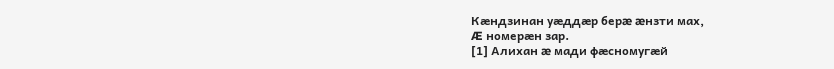Кæндзинан уæддæр берæ æнзти мах,
Æ номерæн зар.
[1] Алихан æ мади фæсномугæй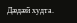Дæдæй худта.